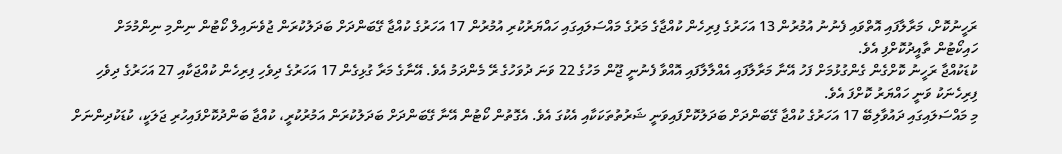ރަހީނުކޮށް، މަރާލާފައި އޮތްވައި ފެނުނު އުމުރުން 13 އަހަރުގެ ފިރިހެން ކުއްޖާގެ މަރުގެ މައްސަލައިގައި ހައްޔަރުކުރި އުމުރުން 17 އަހަރުގެ ކުއްޖާ ގޭބަންދަށް ބަދަލުކުރަން ޖުވެނައިލް ކޯޓުން ނިންމި ނިންމުމަށް ހައިކޯޓުން ތާއީދުކޮށްފި އެވެ.
ކުޑަކުއްޖާ ރަހީނު ކޮށްގެން ގެންގުޅުމަށް ފަހު އޭނާ މަރާލާފައި އެއްލާލާފައި އޮއްވާ ފެނުނީ ޖޫން މަހުގެ 22 ވަނަ ދުވަހުގެ ރޭ މެންދަމު އެވެ. އޭނާގެ މަރާ ގުޅިގެން 17 އަހަރުގެ ދިވެހި ފިރިހެން ކުއްޖަކާއި 27 އަހަރުގެ ދިވެހި ފިރިހެނަކު ވަނީ ހައްޔަރު ކޮށްފަ އެވެ.
މި މައްސަލައިގައި ދައުވާލިބޭ 17 އަހަރުގެ ކުއްޖާ ގޭބަންދަށް ބަދަލުކޮށްފައިވަނީ ޝަރުތުތަކަކާއި އެކުގަ އެވެ. އެގޮތުން ކޯޓުން އޭނާ ގޭބަންދަށް ބަދަލުކުރަން އަމުރުކުރީ، ކުއްޖާ ބަންދުކޮށްފައިހުރި ޖަލަކީ، ކުޑަކުދިންނަށް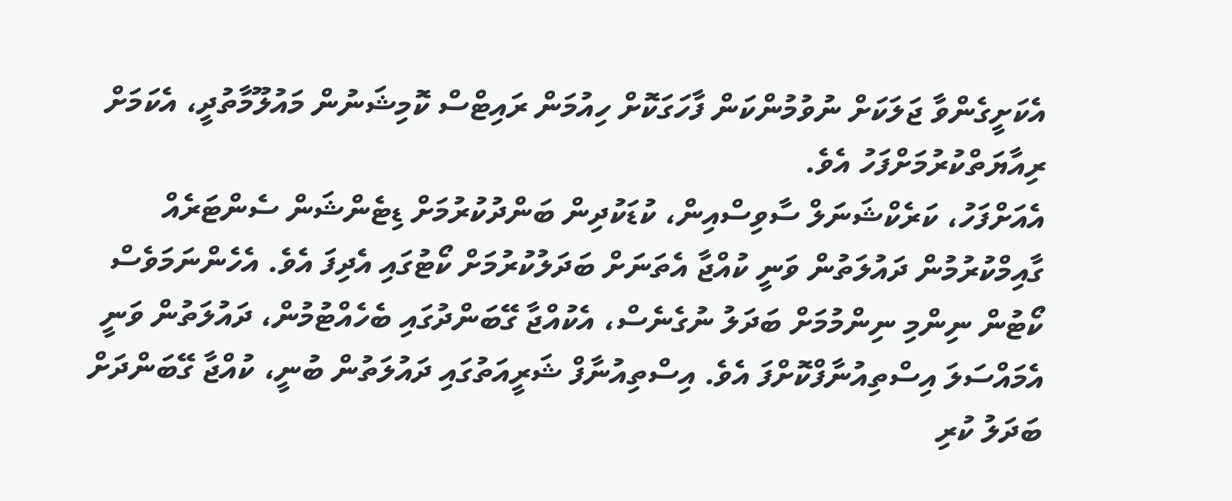އެކަށީގެންވާ ޖަލަކަށް ނުވުމުންކަން ފާހަގަކޮށް ހިއުމަން ރައިޓްސް ކޮމިޝަނުން މައުލޫމާތުދީ، އެކަމަށް ރިއާޔަތްކުރުމަށްފަހު އެވެ.
އެއަށްފަހު، ކަރެކްޝަނަލް ސާވިސްއިން، ކުޑަކުދިން ބަންދުކުރުމަށް ޑިޓެންޝަން ސެންޓަރެއް ގާއިމްކުރުމުން ދައުލަތުން ވަނީ ކުއްޖާ އެތަނަށް ބަދަލުކުރުމަށް ކޯޓުގައި އެދިފަ އެވެ. އެހެންނަމަވެސް ކޯޓުން ނިންމި ނިންމުމަށް ބަދަލު ނުގެނެސް، އެކުއްޖާ ގޭބަންދުގައި ބެހެއްޓުމުން، ދައުލަތުން ވަނީ އެމައްސަލަ އިސްތިއުނާފްކޮށްފަ އެވެ. އިސްތިއުނާފް ޝަރީއަތުގައި ދައުލަތުން ބުނީ، ކުއްޖާ ގޭބަންދަށް ބަދަލު ކުރި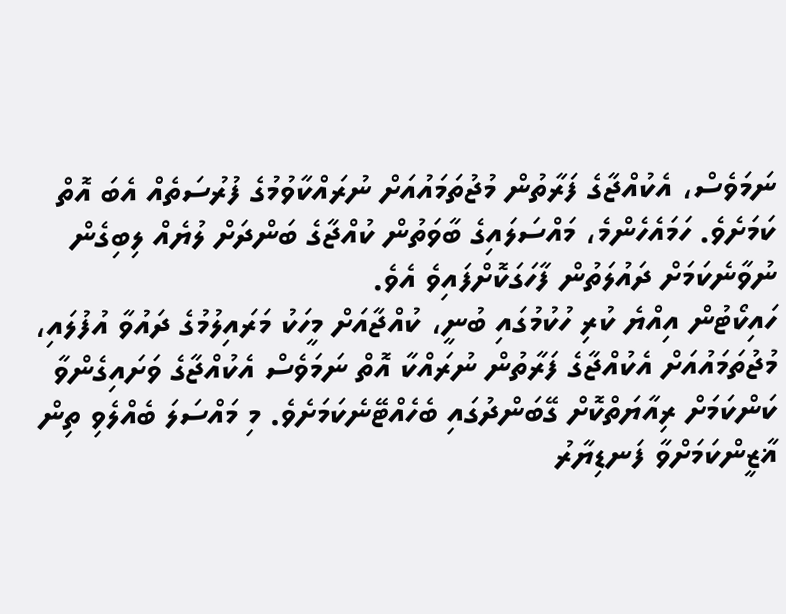ނަމަވެސް، އެކުއްޖާގެ ފަރާތުން މުޖުތަމައުއަށް ނުރައްކާވުމުގެ ފުރުސަތެއް އެބަ އޮތް ކަމަށެވެ. ހަމައެހެންމެ، މައްސަލައިގެ ބާވަތުން ކުއްޖާގެ ބަންދަށް ލުޔެއް ލިބިގެން ނުވާނެކަމަށް ދައުލަތުން ފާހަގަކޮށްފައިވެ އެވެ.
ހައިކޯޓުން އިއްޔެ ކުރި ހުކުމުގައި ބުނީ، ކުއްޖާއަށް މީހަކު މަރައިލުމުގެ ދައުވާ އުފުލައި، މުޖުތަމައުއަށް އެކުއްޖާގެ ފަރާތުން ނުރައްކާ އޮތް ނަމަވެސް އެކުއްޖާގެ ވަށައިގެންވާ ކަންކަމަށް ރިއާޔަތްކޮށް ގޭބަންދުގައި ބެހެއްޓޭނެކަމަށެވެ. މި މައްސަލަ ބެއްލެވި ތިން ޣާޒީންކަމަށްވާ ފަނޑިޔާރު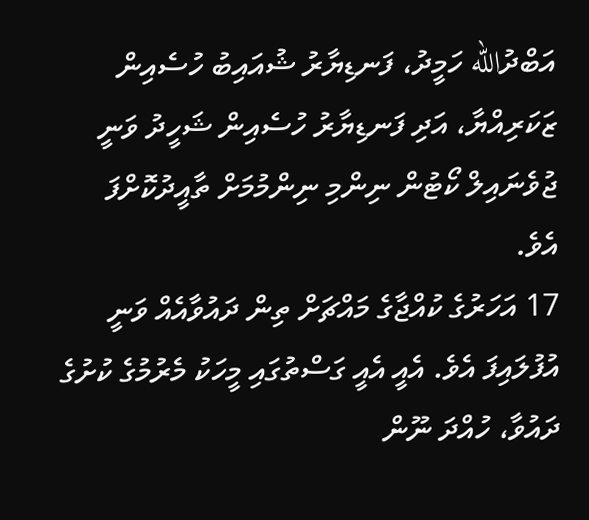އަބްދުالله ހަމީދު، ފަނޑިޔާރު ޝުއައިބު ހުސެއިން ޒަކަރިއްޔާ، އަދި ފަނޑިޔާރު ހުސެއިން ޝަހީދު ވަނީ ޖުވެނައިލް ކޯޓުން ނިންމި ނިންމުމަށް ތާއީދުކޮށްފަ އެވެ.
17 އަހަރުގެ ކުއްޖާގެ މައްޗަށް ތިން ދައުވާއެއް ވަނީ އުފުލައިފަ އެވެ. އެއީ އެއީ ގަސްތުގައި މީހަކު މެރުމުގެ ކުށުގެ ދައުވާ، ހުއްދަ ނޫން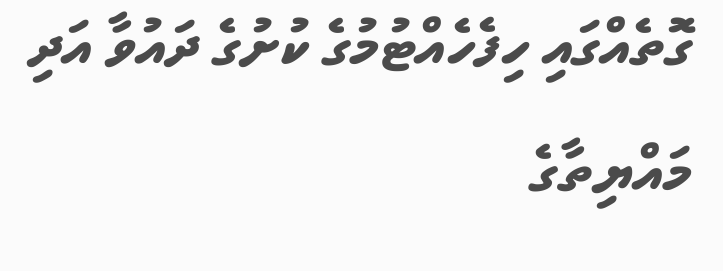ގޮތެއްގައި ހިފެހެއްޓުމުގެ ކުށުގެ ދައުވާ އަދި މައްޔިތާގެ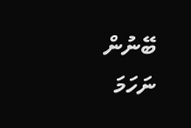ބޭނުން ނަހަމަ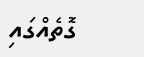ގޮތެއްގައި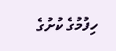ހިފުމުގެ ކުށުގެ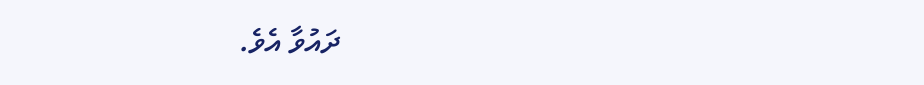ދައުވާ އެވެ.